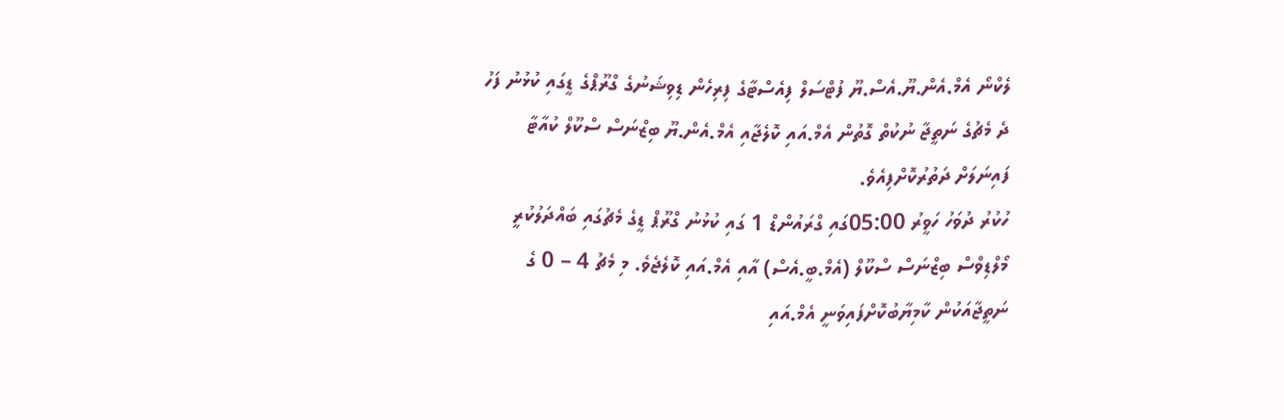ލެކްނޯ އެމް.އެން.ޔޫ.އެސް.ޔޫ ފުޓްސަލް ފިއެސްޓާގެ ފިރިހެން ޑިވިޝަނުގެ ގްރޫޕްގެ ޑީގައި ކުޅުނު ފަހު ދެ މެޗުގެ ނަތީޖާ ނުކުތް ގޮތުން އެމް.އައި ކޮލެޖާއި އެމް.އެން.ޔޫ ބިޒްނަސް ސްކޫލް ކުއާޓާ ފައިނަލަށް ދަތުރުކޮށްފިއެވެ.
ހުކުރު ދުވަހު ހަވީރު 05:00ގައި ގްރައުންޑް 1 ގައި ކުޅުނު ގްރޫޕް ޑީގެ މެޗުގައި ބައްދަލުކުރީ މޯލްޑިވްސް ބިޒްނަސް ސްކޫލް (އެމް.ބީ.އެސް) އާއި އެމް.އައި ކޮލެޖެވެ. މި މެޗު 4 – 0 ގެ ނަތީޖާއަކުން ކާމިޔާބުކޮށްފައިވަނީ އެމް.އައި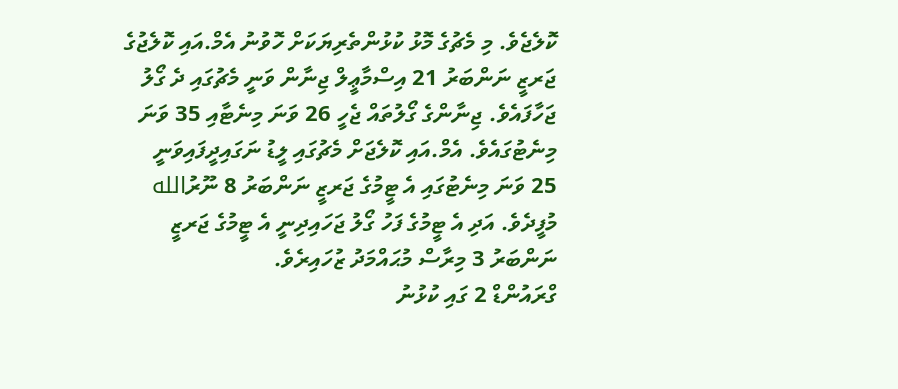ކޮލެޖެވެ. މި މެޗުގެ މޮޅު ކުޅުންތެރިޔަކަށް ހޮވުނު އެމް.އައި ކޮލެޖުގެ ޖަރޒީ ނަންބަރު 21 އިސްމާޢީލް ޖިނާން ވަނީ މެޗުގައި ދެ ގޯލު ޖަހާފައެވެ. ޖިނާންގެ ގޯލުތައް ޖެހީ 26 ވަނަ މިނެޓާއި 35 ވަނަ މިނެޓުގައެވެ. އެމް.އައި ކޮލެޖަށް މެޗުގައި ލީޑު ނަގައިދީފައިވަނީ 25 ވަނަ މިނެޓުގައި އެ ޓީމުގެ ޖަރޒީ ނަންބަރު 8 ނޫރުالله މުފީދެވެ. އަދި އެ ޓީމުގެ ފަހު ގޯލު ޖަހައިދިނީ އެ ޓީމުގެ ޖަރޒީ ނަންބަރު 3 މިރާސް މުޙައްމަދު ޒުހައިރެވެ.
ގްރައުންޑް 2 ގައި ކުޅުނު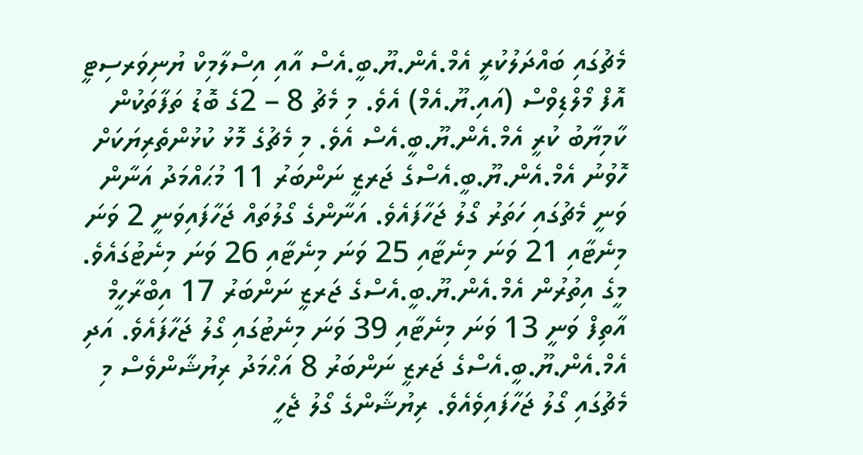މެޗުގައި ބައްދަލުކުރީ އެމް.އެން.ޔޫ.ބީ.އެސް އާއި އިސްލާމިކް ޔުނިވަރސިޓީ އޮފް މޯލްޑިވްސް (އައި.ޔޫ.އެމް) އެވެ. މި މެޗު 8 – 2ގެ ބޮޑު ތަފާތަކުން ކާމިޔާބު ކުރީ އެމް.އެން.ޔޫ.ބީ.އެސް އެވެ. މި މެޗުގެ މޮޅު ކުޅުންތެރިޔަކަށް ހޮވުނު އެމް.އެން.ޔޫ.ބީ.އެސްގެ ޖަރޒީ ނަންބަރު 11 މުޙައްމަދު އަނާން ވަނީ މެޗުގައި ހަތަރު ގޯލު ޖަހާފައެވެ. އަނާންގެ ގޯލުތައް ޖަހާފައިވަނީ 2 ވަނަ މިނެޓާއި 21 ވަނަ މިނެޓާއި 25 ވަނަ މިނެޓާއި 26 ވަނަ މިނެޓުގައެވެ. މީގެ އިތުރުން އެމް.އެން.ޔޫ.ބީ.އެސްގެ ޖަރޒީ ނަންބަރު 17 އިބްރާހީމް އާތިފް ވަނީ 13 ވަނަ މިނެޓާއި 39 ވަނަ މިނެޓުގައި ގޯލު ޖަހާފައެވެ. އަދި އެމް.އެން.ޔޫ.ބީ.އެސްގެ ޖަރޒީ ނަންބަރު 8 އަޙްމަދު ރިޔުޝާންވެސް މި މެޗުގައި ގޯލު ޖަހާފައިވެއެވެ. ރިޔުޝާންގެ ގޯލު ޖެހީ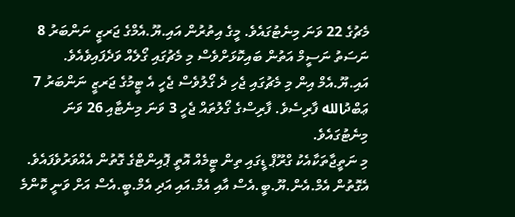މެޗުގެ 22 ވަނަ މިނެޓުގައެވެ. މީގެ އިތުރުން އައި.ޔޫ.އެމްގެ ޖަރޒީ ނަންބަރު 8 ނަސަތު ނަސީމް އަތުން ބައިކޮޅަށްވެސް މި މެޗުގައި ގޯލެއް ވަދެފައިވެއެވެ. އައި.ޔޫ.އެމް އިން މި މެޗުގައި ޖެހި ދެ ގޯލުވެސް ޖެހީ އެ ޓީމުގެ ޖަރޒީ ނަންބަރު 7 ޢަބްދުالله ފާރިސެވެ. ފާރިސްގެ ގޯލުތައް ޖެހީ 3 ވަނަ މިނެޓާއި 26 ވަނަ މިނެޓުގައެވެ.
މި ނަތީޖާތަކާއެކު ގްރޫޕް ޑީގައި ތިން ޓީމެއް އޮތީ ޕޮއިންޓްގެ ގޮތުން އެއްވަރުވެފައެވެ. އެގޮތުން އެމް.އެން.ޔޫ.ބީ.އެސް އާއި އެމް.އައި އަދި އެމް.ބީ.އެސް އަށް ވަނީ ކޮންމެ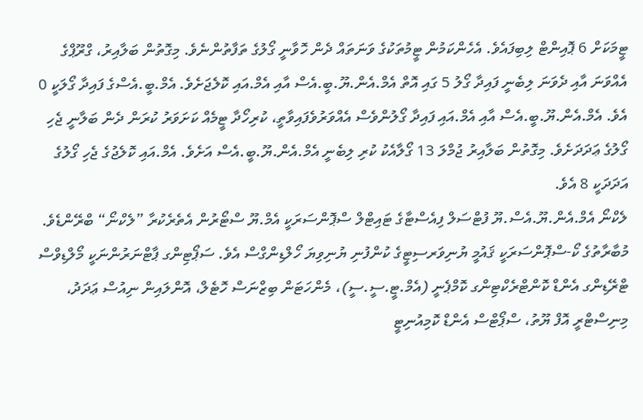ޓީމަކަށް 6 ޕޮއިންޓް ލިބިފައެވެ. އެހެންކަމުން ޓީމުތަކުގެ ވަނަތައް ދެން ހޮވާނީ ގޯލުގެ ތަފާތުންނެވެ. މިގޮތުން ބަލާއިރު، ގްރޫޕްގެ އެއްވަނަ އާއި ދެވަނަ ލިބެނީ ފައިދާ ގޯލު 5 ގައި އޮތް އެމް.އެން.ޔޫ.ބީ.އެސް އާއި އެމް.އައި ކޮލެޖަށެވެ. އެމް.ބީ.އެސްގެ ފައިދާ ގޯލަކީ 0 އެވެ. އެމް.އެން.ޔޫ.ބީ.އެސް އާއި އެމް.އައި ފައިދާ ގޯލުންވެސް އެއްވަރުވެފައިވާތީ، ކުރިހޯދާ ޓީމެއް ކަށަވަރު ކުރަން ދެން ބަލާނީ ޖެހި ގޯލުގެ ޢަދަދަށެވެ. މިގޮތުން ބަލާއިރު ޖުމްލަ 13 ގޯލާއެކު ކުރި ލިބެނީ އެމް.އެން.ޔޫ.ބީ.އެސް އަށެވެ. އެމް.އައި ކޮލެޖުގެ ޖެހި ގޯލުގެ އަދަދަކީ 8 އެވެ.
ލެކްނޯ އެމް.އެން.ޔޫ.އެސް.ޔޫ ފުޓްސަލް ފިއެސްޓާގެ ޓައިޓްލް ސްޕޮންސަރަކީ އެމް.ޔޫ ސްޓޯރުން އެތެރެކުރާ ”ލެކްނޯ“ ބްރޭންޑެވެ. މުބާރާތުގެ ކޯ-ސްޕޮންސަރަކީ ޤައުމީ ޔުނިވަރސިޓީގެ ކުންފުނި ޔުނިވިޔަ ހޯލްޑިންގްސް އެވެ. ސަޕޯޓިންގ ޕާޓްނަރުންނަކީ މޯލްޑިވްސް ޓްރޭޑިންގ އެންޑް ކޮންޓްރެކްޓިންގ ކޮމްޕެނީ (އެމް.ޓީ.ސީ.ސީ)، މެންހަޓަން ބިޒްނަސް ހޮޓެލް، އޮންލައިން ނިއުސް ޢަދަދު، މިނިސްޓްރީ އޮފް ޔޫތު، ސްޕޯޓްސް އެންޑް ކޮމިއުނިޓީ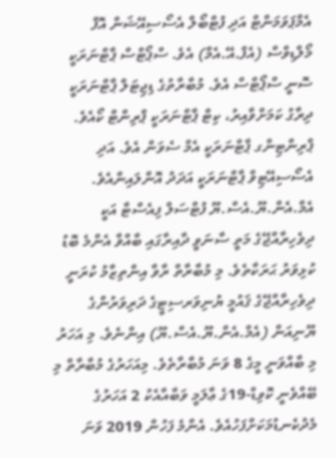އެމްޕަވަމަންޓް އަދި ފުޓްބޯލް އެސޯސިއޭޝަން އޮފް މޯލްޑިވްސް (އެފް.އޭ.އެމް) އެވެ. ސްޕޯޓްސް ޕާޓްނަރަކީ ސޮނީ ސްޕޯޓްސް އެވެ. މުބާރާތުގެ ޑިޖިޓަލް ޕާޓްނަރަކީ ދިރާގު ކަމަށްވާއިރު، ކިޓް ޕާޓްނަރަކީ ޕްރިންޓް ކޯއެވެ. ޕްރިންޓިންގ ޕާޓްނަރަކީ އެމް ސެވަން އެވެ. އަދި އެސޯސިއޭޓިވް ޕާޓްނަރަކީ އަދަދު އޮންލައިންއެވެ.
އެމް.އެން.ޔޫ.އެސް.ޔޫ ފުޓްސަލް ފިއެސްޓާ އަކީ ދިވެހިރާއްޖޭގެ މަތީ ސާނަވީ ދާއިރާގައި ބާއްވާ އެންމެ ބޮޑު ކުޅިވަރު ޙަރަކާތެވެ. މި މުބާރާތް ރާވާ އިންތިޒާމު ކުރަނީ ދިވެހިރާއްޖޭގެ ޤައުމީ ޔުނިވަރސިޓީގެ ދަރިވަރުންގެ ޔޫނިއަން (އެމް.އެން.ޔޫ.އެސް.ޔޫ) އިންނެވެ. މި އަހަރު މި ބާއްވަނީ މީގެ 8 ވަނަ މުބާރާތެވެ. މިއަހަރުގެ މުބާރާތް މި ބޭއްވެނީ ކޮވިޑް-19ގެ ޢާލަމީ ވަބާއާއެކު 2 އަހަރުގެ މެދުކެނޑުމަކަށްފަހުއެވެ. އެންމެ ފަހުން 2019 ވަނަ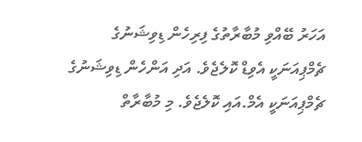އަހަރު ބޭއްވި މުބާރާތުގެ ފިރިހެން ޑިވިޝަނުގެ ޗެމްޕިއަނަކީ އެވިޑް ކޮލެޖެވެ. އަދި އަންހެން ޑިވިޝަނުގެ ޗެމްޕިއަނަކީ އެމް.އައި ކޮލެޖެވެ. މި މުބާރާތް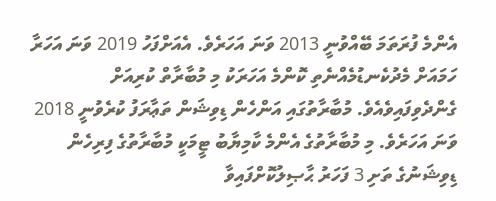އެންމެ ފުރަތަމަ ބޭއްވުނީ 2013 ވަނަ އަހަރެވެ. އެއަށްފަހު 2019 ވަނަ އަހަރާ ހަމައަށް މެދުކެނޑުމެއްނެތި ކޮންމެ އަހަރަކު މި މުބާރާތް ކުރިއަށް ގެންދެވިފައިވެއެވެ. މުބާރާތުގައި އަންހެން ޑިވިޝަން ތަޢާރަފު ކުރެވުނީ 2018 ވަނަ އަހަރެވެ. މި މުބާރާތުގެ އެންމެ ކާމިޔާބު ޓީމަކީ މުބާރާތުގެ ފިރިހެން ޑިވިޝަނުގެ ތަށި 3 ފަހަރު ޙާޞިލުކޮށްފައިވާ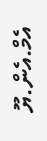އެމް.އެން.ޔޫ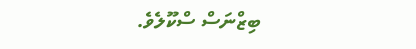ބިޒްނަސް ސްކޫލެވެ.